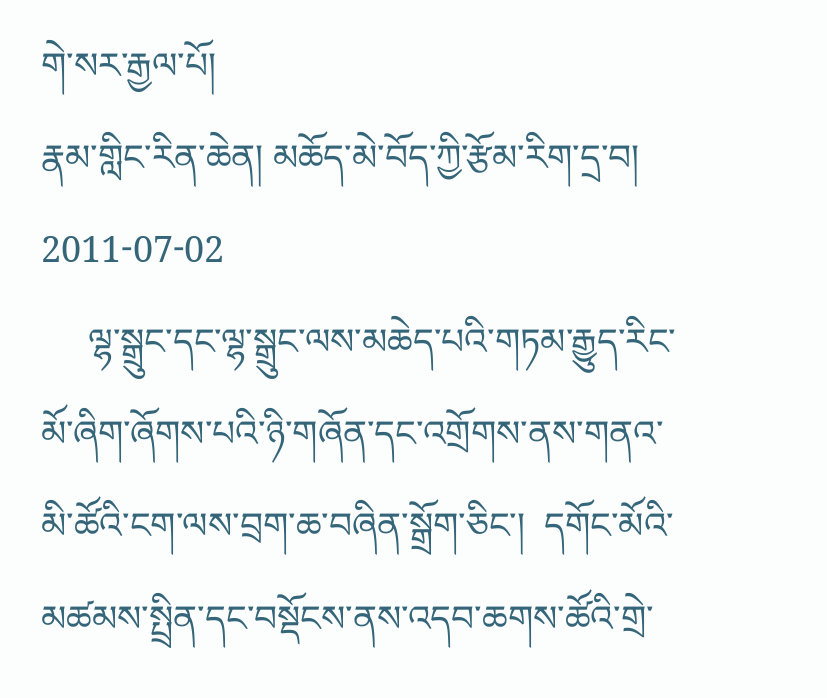གེ་སར་རྒྱལ་པོ།
རྣམ་གླིང་རིན་ཆེན། མཆོད་མེ་བོད་ཀྱི་རྩོམ་རིག་དྲ་བ། 2011-07-02
     ལྷ་སྒྲུང་དང་ལྷ་སྒྲུང་ལས་མཆེད་པའི་གཏམ་རྒྱུད་རིང་མོ་ཞིག་ཞོགས་པའི་ཉི་གཞོན་དང་འགྲོགས་ནས་གནའ་མི་ཚོའི་ངག་ལས་བྲག་ཆ་བཞིན་སྒྲོག་ཅིང་།  དགོང་མོའི་མཚམས་སྤྲིན་དང་བསྡོངས་ནས་འདབ་ཆགས་ཚོའི་གྲེ་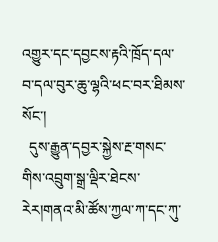འགྱུར་དང་དབྱངས་རྟའི་ཁྲོད་དལ་བ་དལ་བུར་ཆུ་ལྷའི་ཕང་བར་ཐིམས་སོང་།
  དུས་རྒྱུན་དབྱར་སྐྱེས་རྔ་གསང་གིས་འབྲུག་སྒྲ་ལྡིར་ཐེངས་རེར།གནའ་མི་ཚོས་ཀྱལ་ཀ་དང་ཀུ་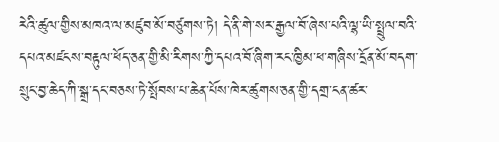རེའི་ཚུལ་གྱིས་མཁའ་ལ་མཛུབ་མོ་བཙུགས་ཏེ། དེ་ནི་གེ་སར་རྒྱལ་བོ་ཞེས་པའི་ལྷ་ཡི་སྤྲུལ་བའི་དཔའ་མཛངས་བརྟུལ་ཕོད་ཅན་གྱི་མི་རིགས་ཀྱི་དཔའ་བོ་ཞིག་རང་ཁྱིམ་ཕ་གཞིས་དྲོན་མོ་བདག་སྲུང་བྱ་ཆེད་ཀི་སྒྲ་དང་བཅས་ཏེ་སྤོབས་པ་ཆེན་པོས་ཁེར་ཚུགས་ཅན་གྱི་དགྲ་ངན་ཚར་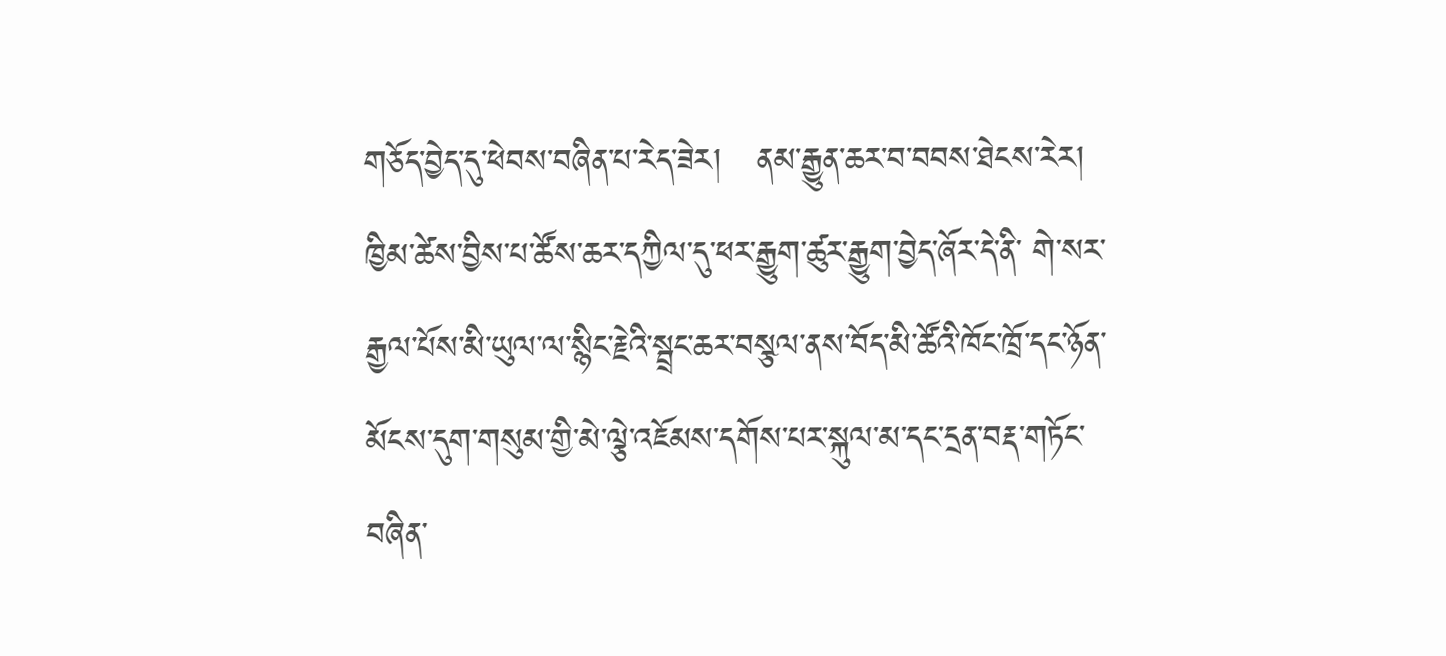གཅོད་བྱེད་དུ་ཕེབས་བཞིན་པ་རེད་ཟེར།   ནམ་རྒྱུན་ཆར་བ་བབས་ཐེངས་རེར། ཁྱིམ་ཚེས་བྱིས་པ་ཚོས་ཆར་དཀྱིལ་དུ་ཕར་རྒྱུག་ཚུར་རྒྱུག་བྱེད་ཞོར་དེ་ནི་ གེ་སར་རྒྱལ་པོས་མི་ཡུལ་ལ་སྙིང་རྗེའི་སྦྲང་ཆར་བསྩལ་ནས་བོད་མི་ཚོའི་ཁོང་ཁྲོ་དང་ཉོན་མོངས་དུག་གསུམ་གྱི་མེ་ལྕེ་འཇོམས་དགོས་པར་སྐུལ་མ་དང་དྲན་བརྡ་གཏོང་བཞིན་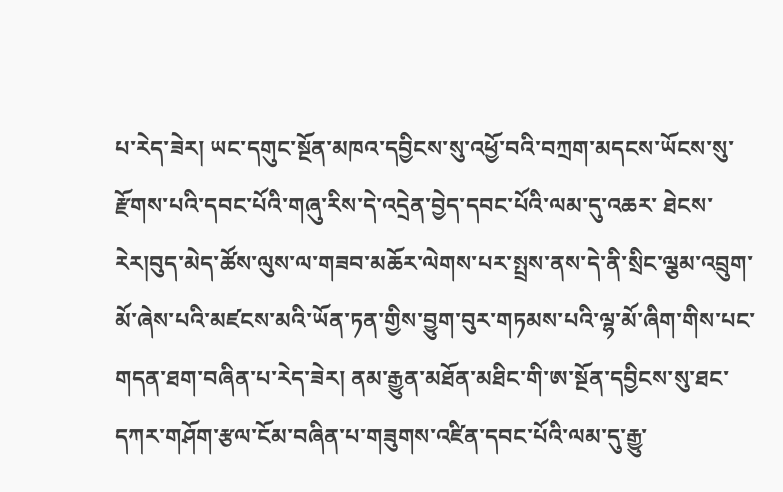པ་རེད་ཟེར། ཡང་དགུང་སྔོན་མཁའ་དབྱིངས་སུ་འཕྱོ་བའི་བཀྲག་མདངས་ཡོངས་སུ་རྫོགས་པའི་དབང་པོའི་གཞུ་རིས་དེ་འདྲེན་བྱེད་དབང་པོའི་ལམ་དུ་འཆར་ ཐེངས་རེར།བུད་མེད་ཚོས་ལུས་ལ་གཟབ་མཆོར་ལེགས་པར་སྤྲས་ནས་དེ་ནི་སྲིང་ལྕམ་འབྲུག་མོ་ཞེས་པའི་མཛངས་མའི་ཡོན་ཏན་གྱིས་བྱུག་བུར་གཏམས་པའི་ལྷ་མོ་ཞིག་གིས་པང་གདན་ཐག་བཞིན་པ་རེད་ཟེར། ནམ་རྒྱུན་མཐོན་མཐིང་གི་ཨ་སྔོན་དབྱིངས་སུ་ཐང་དཀར་གཤོག་རྩལ་ངོམ་བཞིན་པ་གཟུགས་འཛིན་དབང་པོའི་ལམ་དུ་རྒྱུ་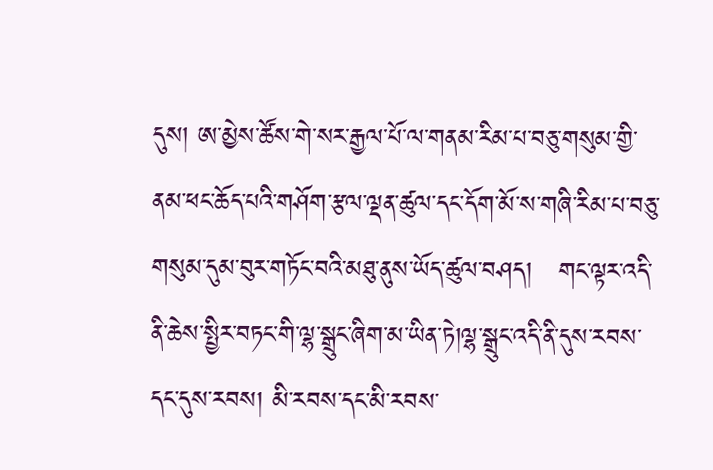དུས། ཨ་མྱེས་ཚོས་གེ་སར་རྒྱལ་པོ་ལ་གནམ་རིམ་པ་བཅུ་གསུམ་གྱི་ནམ་ཕང་ཆོད་པའི་གཤོག་རྩལ་ལྡན་ཚུལ་དང་དོག་མོ་ས་གཞི་རིམ་པ་བཅུ་གསུམ་དུམ་བུར་གཏོང་བའི་མཐུ་ནུས་ཡོད་ཚུལ་བཤད།   གང་ལྟར་འདི་ནི་ཆེས་སྤྱིར་བཏང་གི་ལྷ་སྒྲུང་ཞིག་མ་ཡིན་ཏེ།ལྷ་སྒྲུང་འདི་ནི་དུས་རབས་དང་དུས་རབས། མི་རབས་དང་མི་རབས་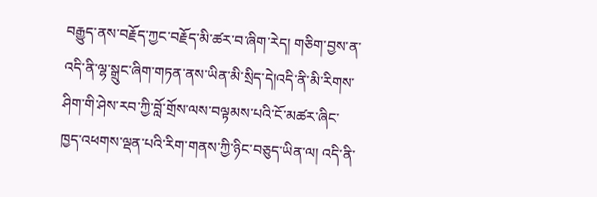བརྒྱུད་ནས་བརྗོད་ཀྱང་བརྗོད་མི་ཚར་བ་ཞིག་རེད། གཅིག་བྱས་ན་འདི་ནི་ལྷ་སྒྲུང་ཞིག་གཏན་ནས་ཡིན་མི་སྲིད་དེ།འདི་ནི་མི་རིགས་ཤིག་གི་ཤེས་རབ་ཀྱི་བློ་གྲོས་ལས་བལྟམས་པའི་ངོ་མཚར་ཞིང་ཁྱད་འཕགས་ལྡན་པའི་རིག་གནས་ཀྱི་ཉིང་བཅུད་ཡིན་ལ། འདི་ནི་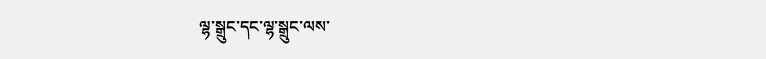ལྷ་སྒྲུང་དང་ལྷ་སྒྲུང་ལས་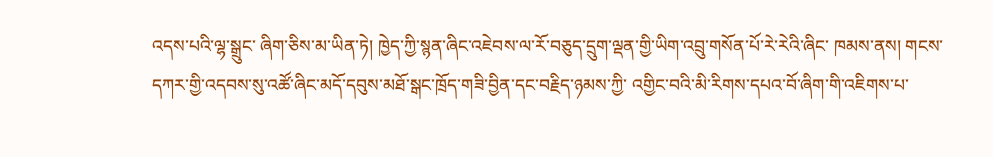འདས་པའི་ལྷ་སྒྲུང་ ཞིག་ཅིས་མ་ཡིན་ཏེ། ཁྱེད་ཀྱི་སྙན་ཞིང་འཇེབས་ལ་རོ་བཅུད་དྲུག་ལྡན་གྱི་ཡིག་འབྲུ་གསོན་པོ་རེ་རེའི་ཞིང་ ཁམས་ནས། གངས་དཀར་གྱི་འདབས་སུ་འཚོ་ཞིང་མདོ་དབུས་མཐོ་སྒང་ཁྲོད་གཟི་བྱིན་དང་བརྗིད་ཉམས་ཀྱི་ འགྱིང་བའི་མི་རིགས་དཔའ་བོ་ཞིག་གི་འཇིགས་པ་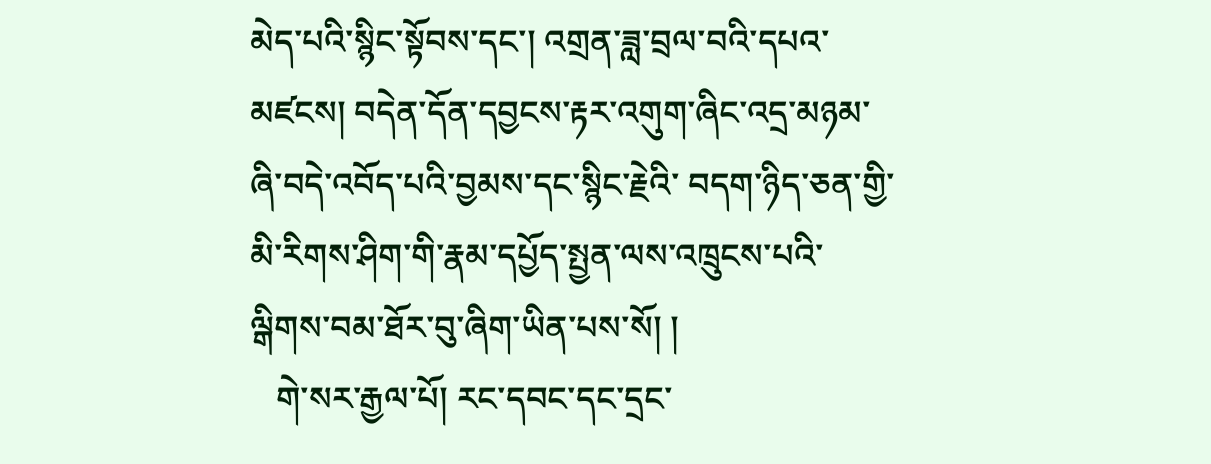མེད་པའི་སྙིང་སྟོབས་དང་། འགྲན་ཟླ་བྲལ་བའི་དཔའ་ མཛངས། བདེན་དོན་དབྱངས་རྟར་འགུག་ཞིང་འདྲ་མཉམ་ཞི་བདེ་འབོད་པའི་བྱམས་དང་སྙིང་རྗེའི་ བདག་ཉིད་ཅན་གྱི་མི་རིགས་ཤིག་གི་རྣམ་དཔྱོད་སྤྱན་ལས་འཁྲུངས་པའི་ལྒིགས་བམ་ཐོར་བུ་ཞིག་ཡིན་པས་སོ། །
   གེ་སར་རྒྱལ་པོ། རང་དབང་དང་དྲང་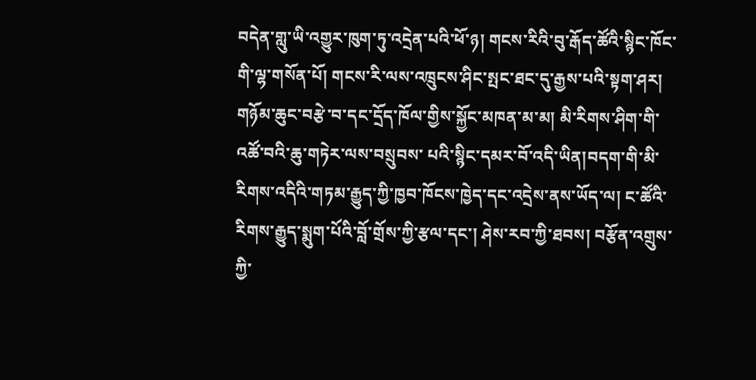བདེན་གླུ་ཡི་འགྱུར་ཁུག་ཏུ་འདྲེན་པའི་ཕོ་ཉ། གངས་རིའི་བུ་རྒོད་ཚོའི་སྙིང་ཁོང་གི་ལྷ་གསོན་པོ། གངས་རི་ལས་འཁྲུངས་ཤིང་སྤང་ཐང་དུ་རྒྱས་པའི་སྟག་ཤར། གཉོམ་ཆུང་བརྩེ་བ་དང་དྲོད་ཁོལ་གྱིས་སྐྱོང་མཁན་མ་མ། མི་རིགས་ཤིག་གི་འཚོ་བའི་ཆུ་གཏེར་ལས་བསྲུབས་ པའི་སྙིང་དམར་བོ་འདི་ཡིན།བདག་གི་མི་རིགས་འདིའི་གཏམ་རྒྱུད་ཀྱི་ཁྱབ་ཁོངས་ཁྱེད་དང་འདྲེས་ནས་ཡོད་ལ། ང་ཚོའི་རིགས་རྒྱུད་སྨུག་པོའི་བློ་གྲོས་ཀྱི་རྩལ་དང་། ཤེས་རབ་ཀྱི་ཐབས། བརྩོན་འགྲུས་ཀྱི་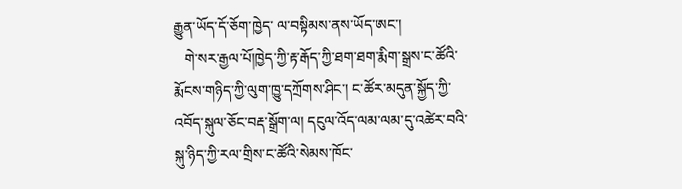རྒྱུན་ཡོད་དོ་ཅོག་ཁྱེད་ ལ་བསྟིམས་ནས་ཡོད་ཨང་།
   གེ་སར་རྒྱལ་པོ།ཁྱེད་ཀྱི་རྟ་རྒོད་ཀྱི་ཐག་ཐག་རྨིག་སྒྲས་ང་ཚོའི་རྨོངས་གཉིད་ཀྱི་ལུག་ཁྱུ་དཀྲོགས་ཤིང་། ང་ཚོར་མདུན་སྐྱོད་ཀྱི་འབོད་སྐུལ་ཅོང་བརྡ་སྒྲོག་ལ། དངུལ་འོད་ལམ་ལམ་དུ་འཚེར་བའི་སྐུ་ཉིད་ཀྱི་རལ་གྲིས་ང་ཚོའི་སེམས་ཁོང་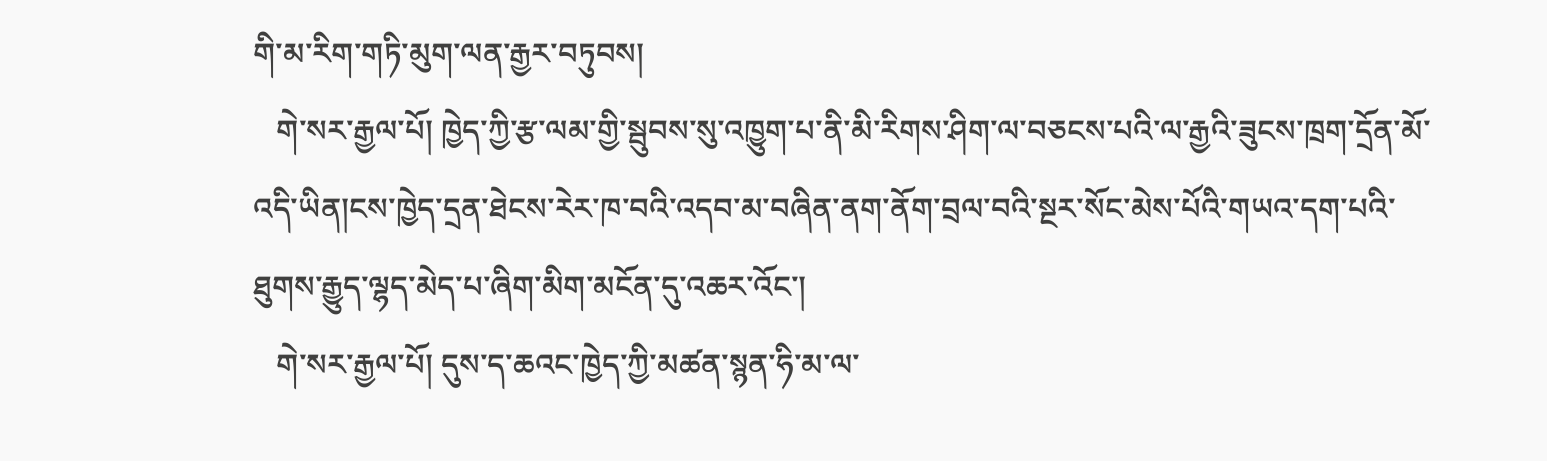གི་མ་རིག་གཏི་མུག་ལན་རྒྱར་བཏུབས།
   གེ་སར་རྒྱལ་པོ། ཁྱེད་ཀྱི་རྩ་ལམ་གྱི་སྦུབས་སུ་འཁྱུག་པ་ནི་མི་རིགས་ཤིག་ལ་བཅངས་པའི་ལ་རྒྱའི་ཟུངས་ཁྲག་དྲོན་མོ་འདི་ཡིན།ངས་ཁྱེད་དྲན་ཐེངས་རེར་ཁ་བའི་འདབ་མ་བཞིན་ནག་ནོག་བྲལ་བའི་སྔར་སོང་མེས་པོའི་གཡའ་དག་པའི་ཐུགས་རྒྱུད་ལྷད་མེད་པ་ཞིག་མིག་མངོན་དུ་འཆར་འོང་།
   གེ་སར་རྒྱལ་པོ། དུས་ད་ཆའང་ཁྱེད་ཀྱི་མཚན་སྙན་ཧི་མ་ལ་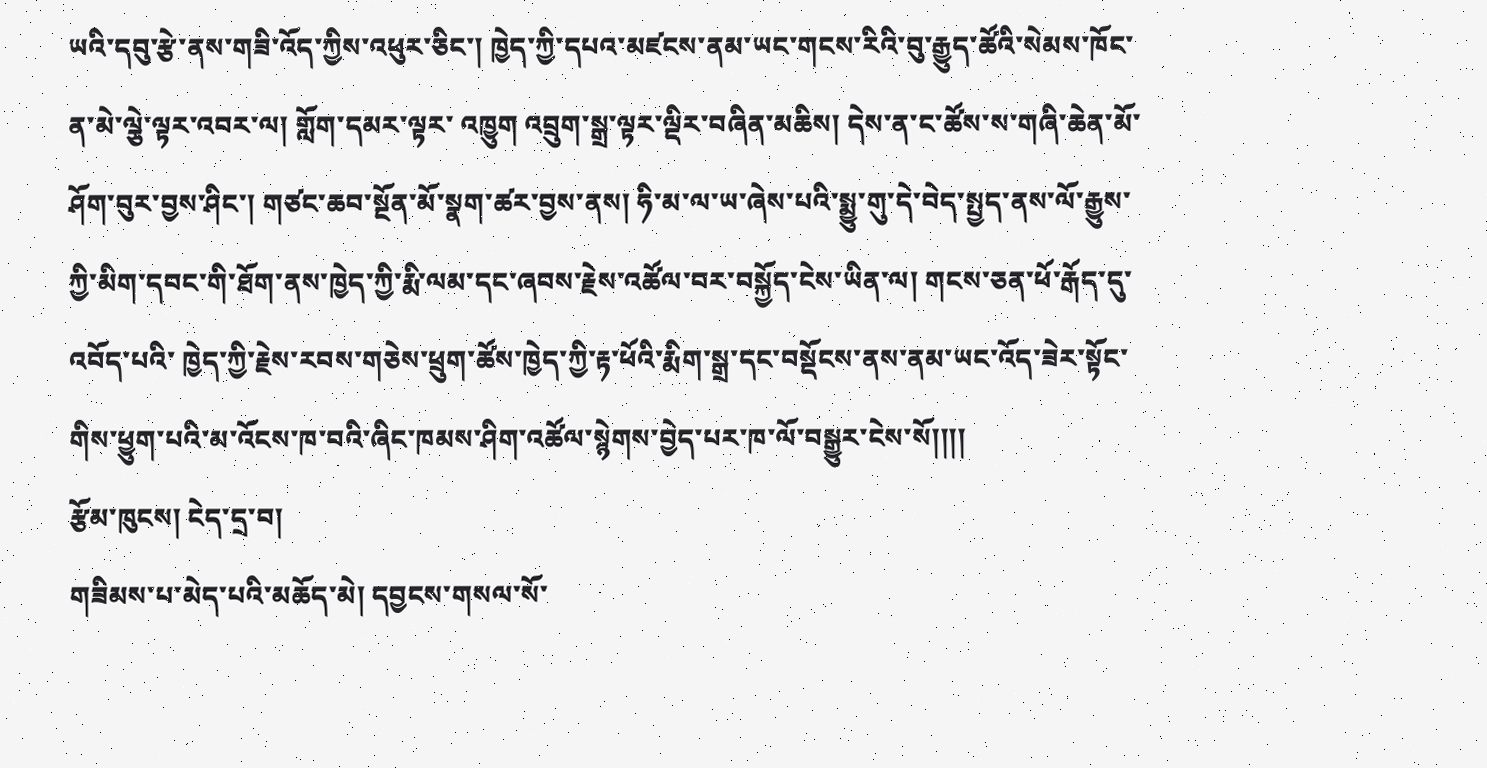ཡའི་དབུ་རྩེ་ནས་གཟི་འོད་ཀྱིས་འཕུར་ཅིང་། ཁྱེད་ཀྱི་དཔའ་མཛངས་ནམ་ཡང་གངས་རིའི་བུ་རྒྱུད་ཚོའི་སེམས་ཁོང་ན་མེ་ལྕེ་ལྟར་འབར་ལ། གློག་དམར་ལྟར་ འཁྱུག འབྲུག་སྒྲ་ལྟར་ལྡིར་བཞིན་མཆིས། དེས་ན་ང་ཚོས་ས་གཞི་ཆེན་མོ་ཤོག་བུར་བྱས་ཤིང་། གཙང་ཆབ་སྔོན་མོ་སྣག་ཚར་བྱས་ནས། ཧི་མ་ལ་ཡ་ཞེས་པའི་སྨྱུ་གུ་དེ་བེད་སྤྱད་ནས་ལོ་རྒྱུས་ཀྱི་མིག་དབང་གི་ཐོག་ནས་ཁྱེད་ཀྱི་རྨི་ལམ་དང་ཞབས་རྗེས་འཚོལ་བར་བསྐྱོད་ངེས་ཡིན་ལ། གངས་ཅན་ཕོ་རྒོད་དུ་འབོད་པའི་ ཁྱེད་ཀྱི་རྗེས་རབས་གཅེས་ཕྲུག་ཚོས་ཁྱེད་ཀྱི་རྟ་ཕོའི་རྨིག་སྒྲ་དང་བསྡོངས་ནས་ནམ་ཡང་འོད་ཟེར་སྟོང་གིས་ཕྱུག་པའི་མ་འོངས་ཁ་བའི་ཞིང་ཁམས་ཤིག་འཚོལ་སྙེགས་བྱེད་པར་ཁ་ལོ་བསྒྱུར་ངེས་སོ།།།།
རྩོམ་ཁུངས། ངེད་དྲ་བ།
གཟིམས་པ་མེད་པའི་མཆོད་མེ། དབྱངས་གསལ་སོ་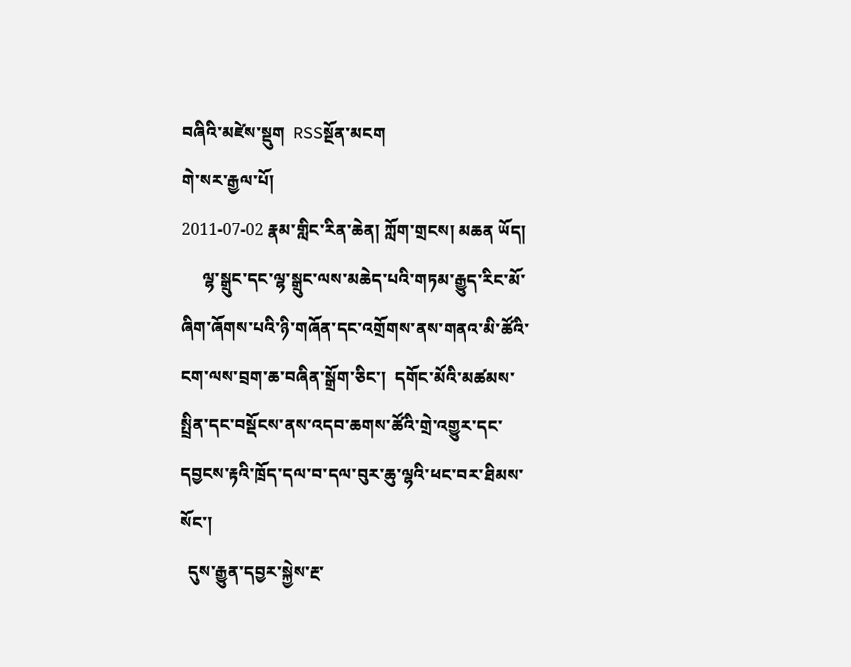བཞིའི་མཛེས་སྡུག  RSSསྔོན་མངག
གེ་སར་རྒྱལ་པོ།
2011-07-02 རྣམ་གླིང་རིན་ཆེན། ཀློག་གྲངས། མཆན ཡོད།
     ལྷ་སྒྲུང་དང་ལྷ་སྒྲུང་ལས་མཆེད་པའི་གཏམ་རྒྱུད་རིང་མོ་ཞིག་ཞོགས་པའི་ཉི་གཞོན་དང་འགྲོགས་ནས་གནའ་མི་ཚོའི་ངག་ལས་བྲག་ཆ་བཞིན་སྒྲོག་ཅིང་།  དགོང་མོའི་མཚམས་སྤྲིན་དང་བསྡོངས་ནས་འདབ་ཆགས་ཚོའི་གྲེ་འགྱུར་དང་དབྱངས་རྟའི་ཁྲོད་དལ་བ་དལ་བུར་ཆུ་ལྷའི་ཕང་བར་ཐིམས་སོང་།
  དུས་རྒྱུན་དབྱར་སྐྱེས་རྔ་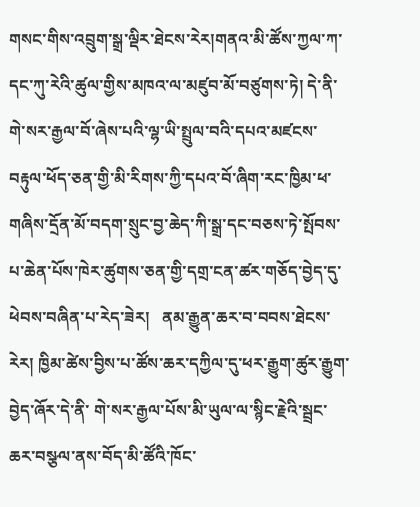གསང་གིས་འབྲུག་སྒྲ་ལྡིར་ཐེངས་རེར།གནའ་མི་ཚོས་ཀྱལ་ཀ་དང་ཀུ་རེའི་ཚུལ་གྱིས་མཁའ་ལ་མཛུབ་མོ་བཙུགས་ཏེ། དེ་ནི་གེ་སར་རྒྱལ་བོ་ཞེས་པའི་ལྷ་ཡི་སྤྲུལ་བའི་དཔའ་མཛངས་བརྟུལ་ཕོད་ཅན་གྱི་མི་རིགས་ཀྱི་དཔའ་བོ་ཞིག་རང་ཁྱིམ་ཕ་གཞིས་དྲོན་མོ་བདག་སྲུང་བྱ་ཆེད་ཀི་སྒྲ་དང་བཅས་ཏེ་སྤོབས་པ་ཆེན་པོས་ཁེར་ཚུགས་ཅན་གྱི་དགྲ་ངན་ཚར་གཅོད་བྱེད་དུ་ཕེབས་བཞིན་པ་རེད་ཟེར།   ནམ་རྒྱུན་ཆར་བ་བབས་ཐེངས་རེར། ཁྱིམ་ཚེས་བྱིས་པ་ཚོས་ཆར་དཀྱིལ་དུ་ཕར་རྒྱུག་ཚུར་རྒྱུག་བྱེད་ཞོར་དེ་ནི་ གེ་སར་རྒྱལ་པོས་མི་ཡུལ་ལ་སྙིང་རྗེའི་སྦྲང་ཆར་བསྩལ་ནས་བོད་མི་ཚོའི་ཁོང་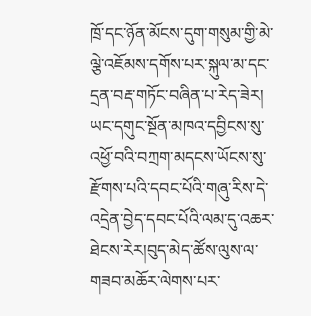ཁྲོ་དང་ཉོན་མོངས་དུག་གསུམ་གྱི་མེ་ལྕེ་འཇོམས་དགོས་པར་སྐུལ་མ་དང་དྲན་བརྡ་གཏོང་བཞིན་པ་རེད་ཟེར། ཡང་དགུང་སྔོན་མཁའ་དབྱིངས་སུ་འཕྱོ་བའི་བཀྲག་མདངས་ཡོངས་སུ་རྫོགས་པའི་དབང་པོའི་གཞུ་རིས་དེ་འདྲེན་བྱེད་དབང་པོའི་ལམ་དུ་འཆར་ ཐེངས་རེར།བུད་མེད་ཚོས་ལུས་ལ་གཟབ་མཆོར་ལེགས་པར་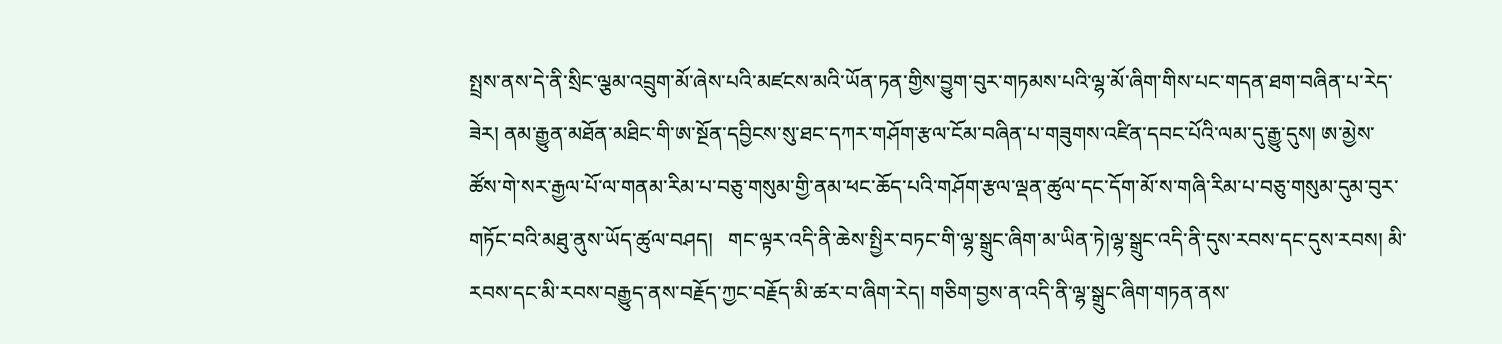སྤྲས་ནས་དེ་ནི་སྲིང་ལྕམ་འབྲུག་མོ་ཞེས་པའི་མཛངས་མའི་ཡོན་ཏན་གྱིས་བྱུག་བུར་གཏམས་པའི་ལྷ་མོ་ཞིག་གིས་པང་གདན་ཐག་བཞིན་པ་རེད་ཟེར། ནམ་རྒྱུན་མཐོན་མཐིང་གི་ཨ་སྔོན་དབྱིངས་སུ་ཐང་དཀར་གཤོག་རྩལ་ངོམ་བཞིན་པ་གཟུགས་འཛིན་དབང་པོའི་ལམ་དུ་རྒྱུ་དུས། ཨ་མྱེས་ཚོས་གེ་སར་རྒྱལ་པོ་ལ་གནམ་རིམ་པ་བཅུ་གསུམ་གྱི་ནམ་ཕང་ཆོད་པའི་གཤོག་རྩལ་ལྡན་ཚུལ་དང་དོག་མོ་ས་གཞི་རིམ་པ་བཅུ་གསུམ་དུམ་བུར་གཏོང་བའི་མཐུ་ནུས་ཡོད་ཚུལ་བཤད།   གང་ལྟར་འདི་ནི་ཆེས་སྤྱིར་བཏང་གི་ལྷ་སྒྲུང་ཞིག་མ་ཡིན་ཏེ།ལྷ་སྒྲུང་འདི་ནི་དུས་རབས་དང་དུས་རབས། མི་རབས་དང་མི་རབས་བརྒྱུད་ནས་བརྗོད་ཀྱང་བརྗོད་མི་ཚར་བ་ཞིག་རེད། གཅིག་བྱས་ན་འདི་ནི་ལྷ་སྒྲུང་ཞིག་གཏན་ནས་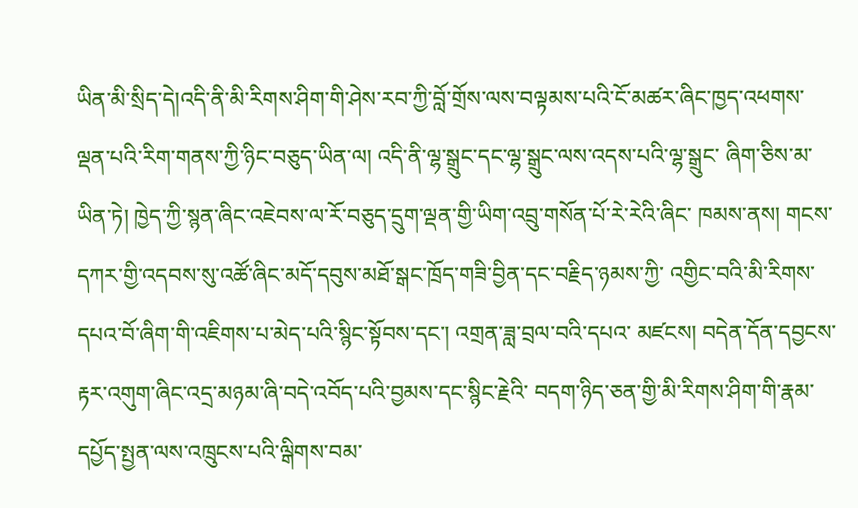ཡིན་མི་སྲིད་དེ།འདི་ནི་མི་རིགས་ཤིག་གི་ཤེས་རབ་ཀྱི་བློ་གྲོས་ལས་བལྟམས་པའི་ངོ་མཚར་ཞིང་ཁྱད་འཕགས་ལྡན་པའི་རིག་གནས་ཀྱི་ཉིང་བཅུད་ཡིན་ལ། འདི་ནི་ལྷ་སྒྲུང་དང་ལྷ་སྒྲུང་ལས་འདས་པའི་ལྷ་སྒྲུང་ ཞིག་ཅིས་མ་ཡིན་ཏེ། ཁྱེད་ཀྱི་སྙན་ཞིང་འཇེབས་ལ་རོ་བཅུད་དྲུག་ལྡན་གྱི་ཡིག་འབྲུ་གསོན་པོ་རེ་རེའི་ཞིང་ ཁམས་ནས། གངས་དཀར་གྱི་འདབས་སུ་འཚོ་ཞིང་མདོ་དབུས་མཐོ་སྒང་ཁྲོད་གཟི་བྱིན་དང་བརྗིད་ཉམས་ཀྱི་ འགྱིང་བའི་མི་རིགས་དཔའ་བོ་ཞིག་གི་འཇིགས་པ་མེད་པའི་སྙིང་སྟོབས་དང་། འགྲན་ཟླ་བྲལ་བའི་དཔའ་ མཛངས། བདེན་དོན་དབྱངས་རྟར་འགུག་ཞིང་འདྲ་མཉམ་ཞི་བདེ་འབོད་པའི་བྱམས་དང་སྙིང་རྗེའི་ བདག་ཉིད་ཅན་གྱི་མི་རིགས་ཤིག་གི་རྣམ་དཔྱོད་སྤྱན་ལས་འཁྲུངས་པའི་ལྒིགས་བམ་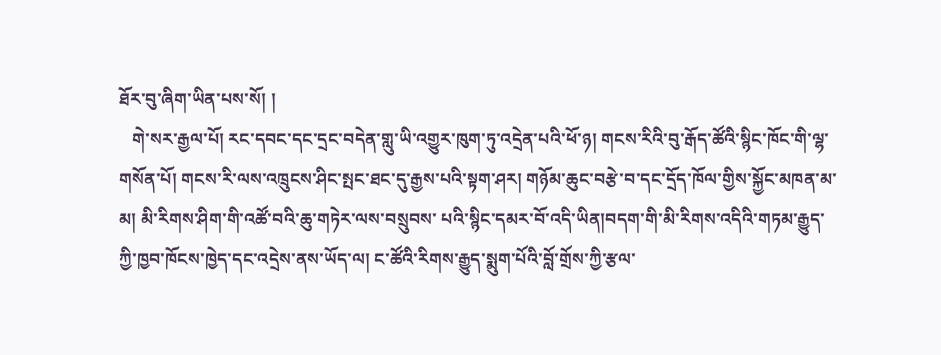ཐོར་བུ་ཞིག་ཡིན་པས་སོ། །
   གེ་སར་རྒྱལ་པོ། རང་དབང་དང་དྲང་བདེན་གླུ་ཡི་འགྱུར་ཁུག་ཏུ་འདྲེན་པའི་ཕོ་ཉ། གངས་རིའི་བུ་རྒོད་ཚོའི་སྙིང་ཁོང་གི་ལྷ་གསོན་པོ། གངས་རི་ལས་འཁྲུངས་ཤིང་སྤང་ཐང་དུ་རྒྱས་པའི་སྟག་ཤར། གཉོམ་ཆུང་བརྩེ་བ་དང་དྲོད་ཁོལ་གྱིས་སྐྱོང་མཁན་མ་མ། མི་རིགས་ཤིག་གི་འཚོ་བའི་ཆུ་གཏེར་ལས་བསྲུབས་ པའི་སྙིང་དམར་བོ་འདི་ཡིན།བདག་གི་མི་རིགས་འདིའི་གཏམ་རྒྱུད་ཀྱི་ཁྱབ་ཁོངས་ཁྱེད་དང་འདྲེས་ནས་ཡོད་ལ། ང་ཚོའི་རིགས་རྒྱུད་སྨུག་པོའི་བློ་གྲོས་ཀྱི་རྩལ་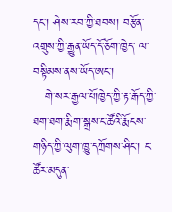དང་། ཤེས་རབ་ཀྱི་ཐབས། བརྩོན་འགྲུས་ཀྱི་རྒྱུན་ཡོད་དོ་ཅོག་ཁྱེད་ ལ་བསྟིམས་ནས་ཡོད་ཨང་།
   གེ་སར་རྒྱལ་པོ།ཁྱེད་ཀྱི་རྟ་རྒོད་ཀྱི་ཐག་ཐག་རྨིག་སྒྲས་ང་ཚོའི་རྨོངས་གཉིད་ཀྱི་ལུག་ཁྱུ་དཀྲོགས་ཤིང་། ང་ཚོར་མདུན་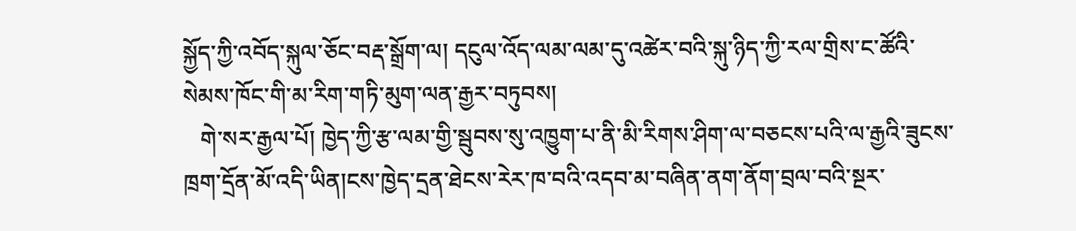སྐྱོད་ཀྱི་འབོད་སྐུལ་ཅོང་བརྡ་སྒྲོག་ལ། དངུལ་འོད་ལམ་ལམ་དུ་འཚེར་བའི་སྐུ་ཉིད་ཀྱི་རལ་གྲིས་ང་ཚོའི་སེམས་ཁོང་གི་མ་རིག་གཏི་མུག་ལན་རྒྱར་བཏུབས།
   གེ་སར་རྒྱལ་པོ། ཁྱེད་ཀྱི་རྩ་ལམ་གྱི་སྦུབས་སུ་འཁྱུག་པ་ནི་མི་རིགས་ཤིག་ལ་བཅངས་པའི་ལ་རྒྱའི་ཟུངས་ཁྲག་དྲོན་མོ་འདི་ཡིན།ངས་ཁྱེད་དྲན་ཐེངས་རེར་ཁ་བའི་འདབ་མ་བཞིན་ནག་ནོག་བྲལ་བའི་སྔར་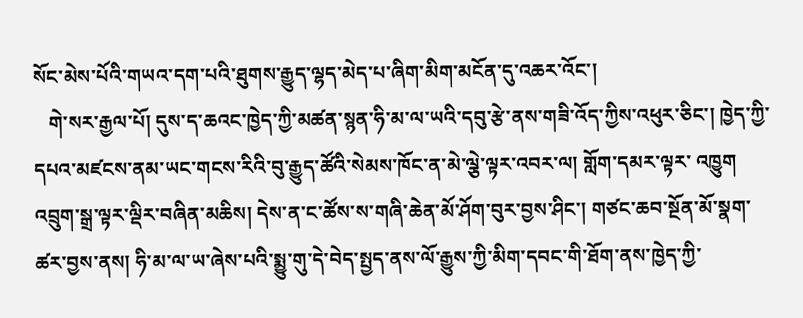སོང་མེས་པོའི་གཡའ་དག་པའི་ཐུགས་རྒྱུད་ལྷད་མེད་པ་ཞིག་མིག་མངོན་དུ་འཆར་འོང་།
   གེ་སར་རྒྱལ་པོ། དུས་ད་ཆའང་ཁྱེད་ཀྱི་མཚན་སྙན་ཧི་མ་ལ་ཡའི་དབུ་རྩེ་ནས་གཟི་འོད་ཀྱིས་འཕུར་ཅིང་། ཁྱེད་ཀྱི་དཔའ་མཛངས་ནམ་ཡང་གངས་རིའི་བུ་རྒྱུད་ཚོའི་སེམས་ཁོང་ན་མེ་ལྕེ་ལྟར་འབར་ལ། གློག་དམར་ལྟར་ འཁྱུག འབྲུག་སྒྲ་ལྟར་ལྡིར་བཞིན་མཆིས། དེས་ན་ང་ཚོས་ས་གཞི་ཆེན་མོ་ཤོག་བུར་བྱས་ཤིང་། གཙང་ཆབ་སྔོན་མོ་སྣག་ཚར་བྱས་ནས། ཧི་མ་ལ་ཡ་ཞེས་པའི་སྨྱུ་གུ་དེ་བེད་སྤྱད་ནས་ལོ་རྒྱུས་ཀྱི་མིག་དབང་གི་ཐོག་ནས་ཁྱེད་ཀྱི་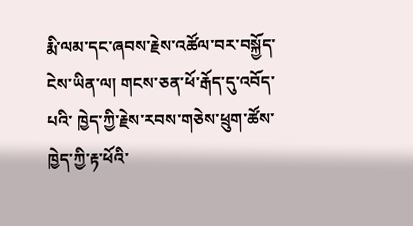རྨི་ལམ་དང་ཞབས་རྗེས་འཚོལ་བར་བསྐྱོད་ངེས་ཡིན་ལ། གངས་ཅན་ཕོ་རྒོད་དུ་འབོད་པའི་ ཁྱེད་ཀྱི་རྗེས་རབས་གཅེས་ཕྲུག་ཚོས་ཁྱེད་ཀྱི་རྟ་ཕོའི་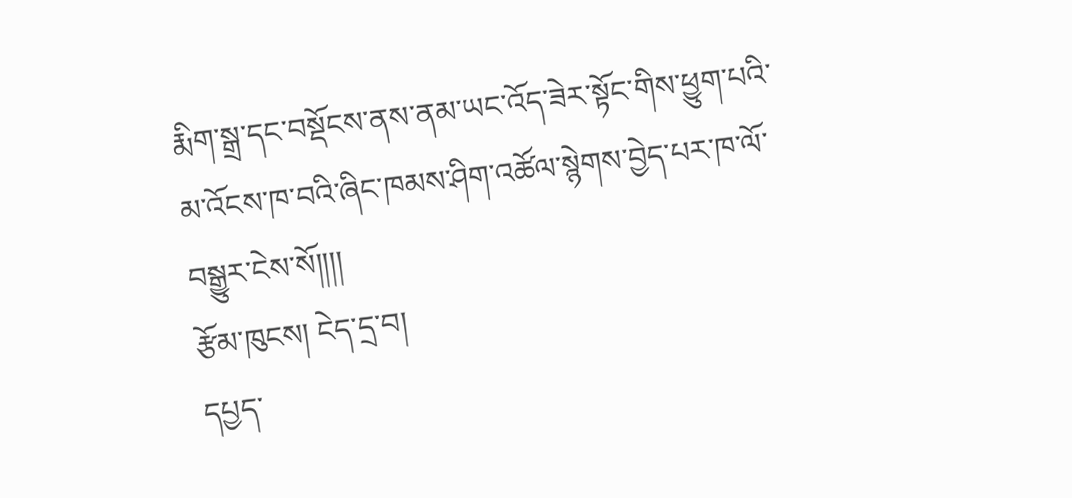རྨིག་སྒྲ་དང་བསྡོངས་ནས་ནམ་ཡང་འོད་ཟེར་སྟོང་གིས་ཕྱུག་པའི་མ་འོངས་ཁ་བའི་ཞིང་ཁམས་ཤིག་འཚོལ་སྙེགས་བྱེད་པར་ཁ་ལོ་བསྒྱུར་ངེས་སོ།།།།
རྩོམ་ཁུངས། ངེད་དྲ་བ།
དཔྱད་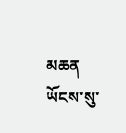མཆན ཡོངས་སུ་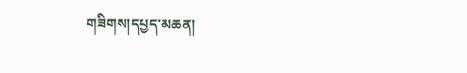གཟིགས།དཔྱད་མཆན།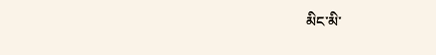མིང་མི་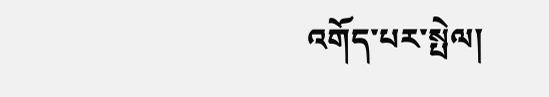འགོད་པར་སྤེལ།